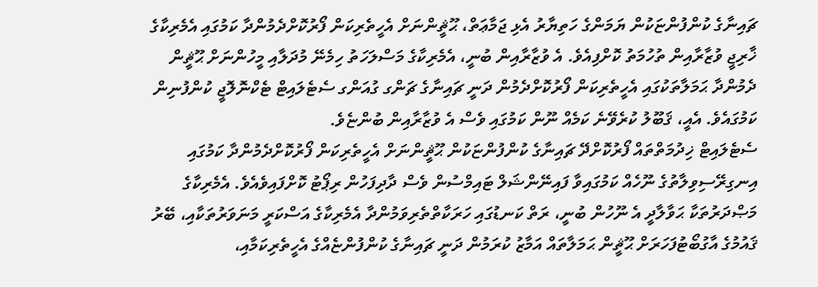ޗައިނާގެ ކުންފުންޏަކުން ޔަމަންގެ ހަތިޔާރު އެޅި ޖަމާޢަތް، ޙޫޘީންނަށް އެހީތެރިކަން ފޯރުކޮށްދެމުންދާ ކަމުގައި އެމެރިކާގެ ޚާރިޖީ ވުޒާރާއިން ތުހުމަތު ކޮށްފިއެވެ. އެ ވުޒާރާއިން ބުނީ، އެމެރިކާގެ މަސްލަހަތު ހިމެނޭ މުދަލާއި މީހުންނަށް ޙޫޘީން ދެމުންދާ ޙަމަލާތަކުގައި އެހީތެރިކަން ފޯރުކޮށްދެމުން ދަނީ ޗައިނާގެ ޗަންގ ގުއަންގ ސެޓެލައިޓް ޓެކްނޮލޮޖީ ކުންފުނިން ކަމުގައެވެ. އެއީ، ޤަބޫލު ކުރެވޭނެ ކަމެއް ނޫން ކަމުގައި ވެސް އެ ވުޒާރާއިން ބުންޏެވެ.
ސެޓެލައިޓް ޚިދުމަތްތައް ފޯރުކޮށްދޭ ޗައިނާގެ ކުންފުންޏަކުން ޙޫޘީންނަށް އެހީތެރިކަން ފޯރުކޮށްދެމުންދާ ކަމުގައި އިނގިރޭސިވިލާތުގެ ނޫހެއް ކަމުގައިވާ ފައިނޭންޝަލް ޓައިމްސުން ވެސް ދާދިފަހުން ރިޕޯޓު ކޮށްފައިވެއެވެ. އެމެރިކާގެ މަޞްދަރުތަކާ ޙަވާލާދީ އެ ނޫހުން ބުނީ، ރަތް ކަނޑުގައި ހަރަކާތްތެރިވަމުންދާ އެމެރިކާގެ އަސްކަރީ މަނަވަރުތަކާއި، ބޭރު ޤައުމުގެ އާގުބޯޓުފަހަރަށް ޙޫޘީން ޙަމަލާތައް އަމާޒު ކުރަމުން ދަނީ ޗައިނާގެ ކުންފުންޏެއްގެ އެހީތެރިކަމާއި،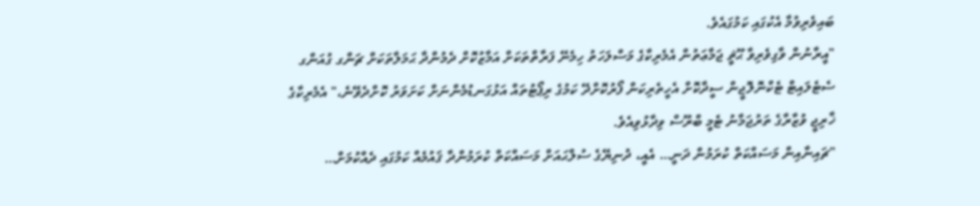ބައިވެރިވުމާ އެކުގައި ކަމުގައެވެ.
"އީރާނުން ވާގިވެރިވާ ޙޫޘީ ޖަމާޢަތުން އެމެރިކާގެ މަސްލަހަތު ހިމެނޭ ފަރާތްތަކަށް އަމާޒުކޮށް ދެމުންދާ ޙަމަލާތަކަށް ޗަންގ ގުއަންގ ސެޓެލައިޓް ޓެކްނޮލޮޖީން ސީދާކޮށް އެހީތެރިކަން ފޯރުކޮށްދޭ ކަމުގެ ރިޕޯޓުތައް އަޅުގަނޑުމެންނަށް ކަށަވަރު ކޮށްދެވޭނެ،" އެމެރިކާގެ ޚާރިޖީ ވުޒާރާގެ ތަރުޖަމާނު ޓެމީ ބްރޫސް ވިދާޅުވިއެވެ.
"ޗައިނާއިން މަސައްކަތް ކުރަމުން ދަނީ… އެއީ، ދުނިޔޭގެ ސުލްޙައަށް މަސައްކަތް ކުރަމުންދާ ޤައުމެއް ކަމުގައި ދެއްކުމަށް…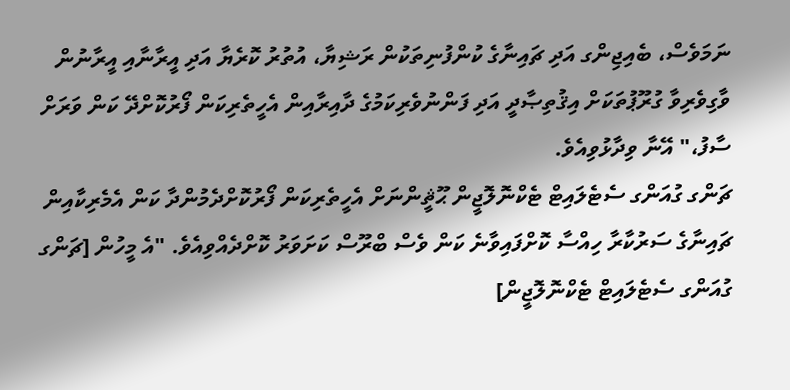ނަމަވެސް، ބެއިޖިންގ އަދި ޗައިނާގެ ކުންފުނިތަކުން ރަޝިޔާ، އުތުރު ކޮރެޔާ އަދި އީރާނާއި އީރާނުން ވާގިވެރިވާ ގުރޫޕުތަކަށް އިޤުތިޞާދީ އަދި ފަންނުވެރިކަމުގެ ދާއިރާއިން އެހީތެރިކަން ފޯރުކޮށްދޭ ކަން ވަރަށް ސާފު،" އޭނާ ވިދާޅުވިއެވެ.
ޗަންގ ގުއަންގ ސެޓެލައިޓް ޓެކްނޮލޮޖީން ޙޫޘީންނަށް އެހީތެރިކަން ފޯރުކޮށްދެމުންދާ ކަން އެމެރިކާއިން ޗައިނާގެ ސަރުކާރާ ހިއްސާ ކޮށްފައިވާނެ ކަން ވެސް ބްރޫސް ކަށަވަރު ކޮށްދެއްވިއެވެ. "އެ މީހުން [ޗަންގ ގުއަންގ ސެޓެލައިޓް ޓެކްނޮލޮޖީން]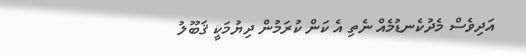އަދިވެސް މެދުކެނޑުމެއް ނެތި އެ ކަން ކުރަމުން ދިޔުމަކީ ޤަބޫލު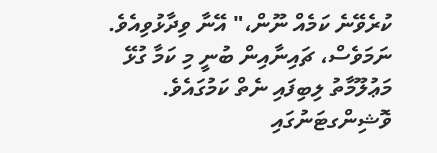ކުރެވޭނެ ކަމެއް ނޫން،" އޭނާ ވިދާޅުވިއެވެ.
ނަމަވެސް، ޗައިނާއިން ބުނީ މި ކަމާ ގުޅޭ މަޢުލޫމާތު ލިބިފައި ނެތް ކަމުގައެވެ. ވޮޝިންގޓަނުގައި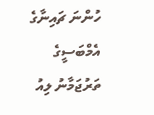ހުންނަ ޗައިނާގެ އެމްބަސީގެ ތަރުޖަމާނު ލިއު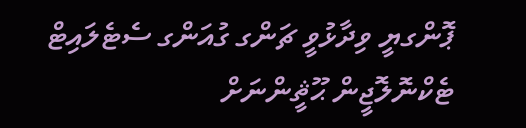ޕޮންގޔީ ވިދާޅުވީ ޗަންގ ގުއަންގ ސެޓެލައިޓް ޓެކްނޮލޮޖީން ޙޫޘީންނަށް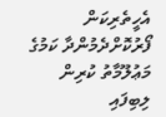އެހީތެރިކަން ފޯރުކޮށްދެމުންދާ ކަމުގެ މަޢުލޫމާތު ކުރިން ލިބިފައި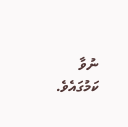ނުވާ ކަމުގައެވެ.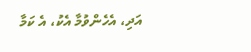އަދި، އެހެންވުމާ އެކު، އެ ކަމާ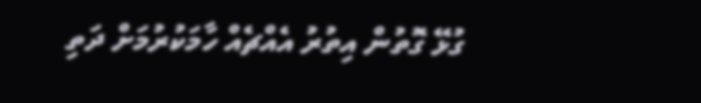ގުޅޭ ގޮތުން އިތުރު އެއްޗެއް ހާމަކުރުމަށް ދަތި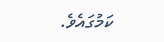ކަމުގައެވެ.